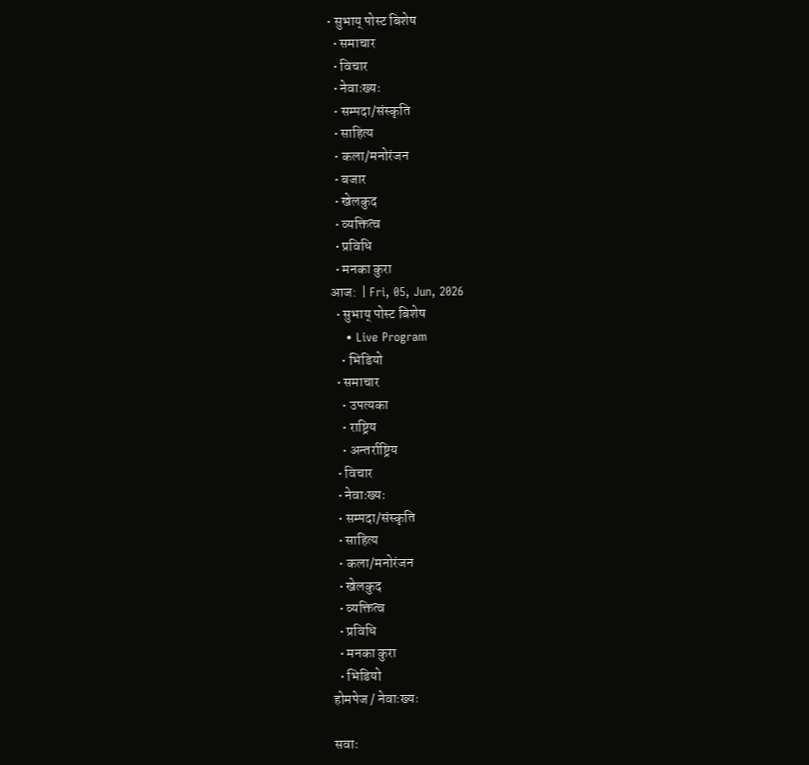• सुभाय् पोस्ट बिशेष
  • समाचार
  • विचार
  • नेवाःख्यः
  • सम्पदा/संस्कृति
  • साहित्य
  • कला/मनोरंजन
  • बजार
  • खेलकुद
  • व्यक्तित्व
  • प्रविधि
  • मनका कुरा
आज:  | Fri, 05, Jun, 2026
  • सुभाय् पोस्ट बिशेष
    • Live Program
    • भिडियो
  • समाचार
    • उपत्यका
    • राष्ट्रिय
    • अन्तर्राष्ट्रिय
  • विचार
  • नेवाःख्यः
  • सम्पदा/संस्कृति
  • साहित्य
  • कला/मनोरंजन
  • खेलकुद
  • व्यक्तित्व
  • प्रविधि
  • मनका कुरा
  • भिडियो
होमपेज / नेवाःख्यः

सवाः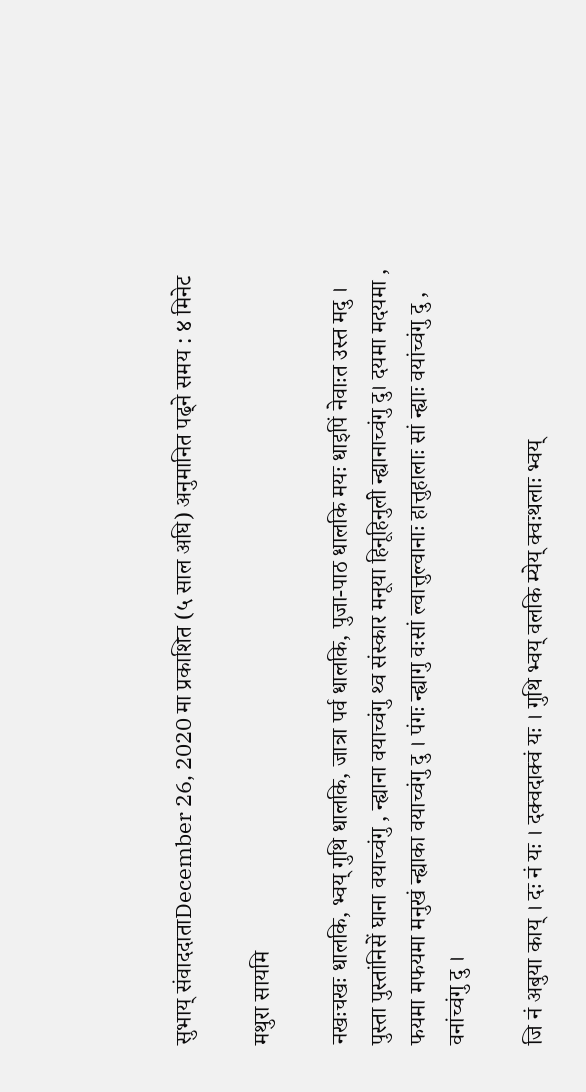सुभाय् संवाददाताDecember 26, 2020 मा प्रकाशित (५ साल अघि) अनुमानित पढ्ने समय : ४ मिनेट

मथुरा सायमि

नखःचखः धालकि, भ्वय् गुथि धालकि, जात्रा पर्व धालकि, पुजा-पाठ धालकि मयः धाइपिं नेवाःत उस्त मदु । पुस्ता पुस्तांनिसें घाना वयाच्वंगु , न्ह्याना वयाच्वंगु थ्व संस्कार मनूया हिनूहिनुली न्ह्यानाच्वंगु दु। दयमा मदयमा , फयमा मफयमा मनुखं न्ह्याका वयाच्वंगु दु । पंगः न्ह्यागु वःसां ल्वात्तुल्वानाः हात्तुहालाः सां न्ह्याः वयांच्वंगु दु , वनांच्वंगु दु ।

जि नं अबुया काय् । दः नं यः । दक्वदाक्वं यः । गुथि भ्वय् वलकि म्येय् क्वःथलाः भ्वय्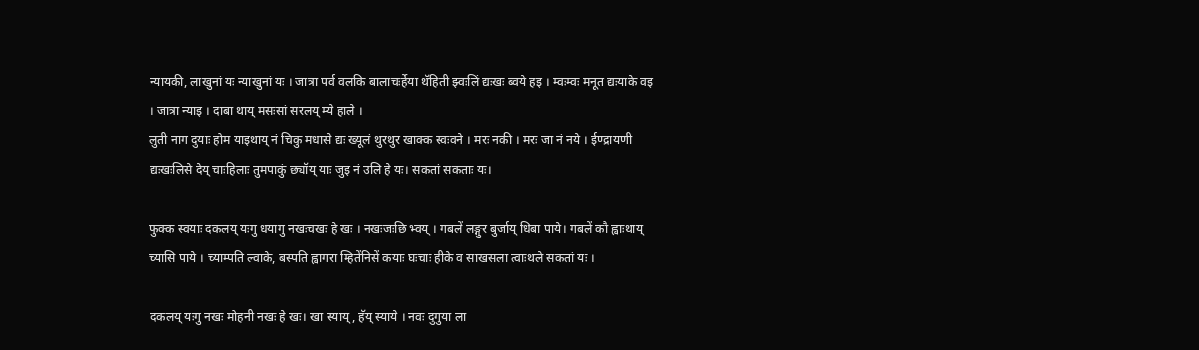न्यायकी, लाखुनां यः न्याखुनां यः । जात्रा पर्व वलकि बालाचःर्हेया थॅहिती झ्वःलिं द्यःखः ब्वये हइ । म्वःम्वः मनूत द्यःयाके वइ । जात्रा न्याइ । दाबा थाय् मसःसां सरलय् म्ये हाले ।
लुती नाग दुयाः होम याइथाय् नं चिकु मधासे द्यः ख्यूलं थुरथुर खाक्क स्वःवने । मरः नकी । मरः जा नं नये । ईण्द्रायणी द्यःखःलिसे देय् चाःहिलाः तुमपाकुं छ्यॉय् याः जुइ नं उलि हे यः। सकतां सकताः यः।

फुक्क स्वयाः दकलय् यःगु धयागु नखःचखः हे खः । नखःजःछि भ्वय् । गबलें लङ्गुर बुर्जाय् धिबा पाये। गबलें कौ ह्वाःथाय् च्यासि पाये । च्याम्पति ल्वाके, बस्पति ह्वागरा म्हितेंनिसें कयाः घःचाः हीके व साखसला त्वाःथले सकतां यः ।

दकलय् यःगु नखः मोहनी नखः हे खः। खा स्याय् , हॅय् स्याये । नवः दुगुया ला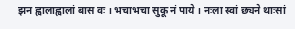झन ह्वालाह्वालां बास वः । भचाभचा सुकू नं पाये । नःला स्वां छ्यने थाःसां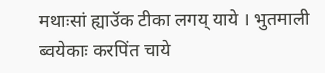मथाःसां ह्याउॅक टीका लगय् याये । भुतमाली ब्वयेकाः करपिंत चाये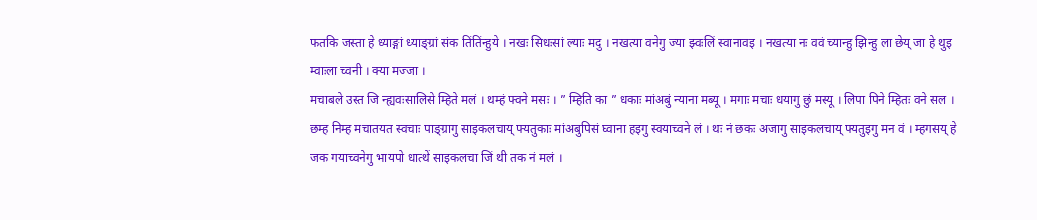फतकि जस्ता हे ध्याङ्गां ध्याङ्ग्रां संक तिंतिंन्हुये । नखः सिधःसां ल्याः मदु । नखत्या वनेगु ज्या झ्वःलिं स्वानावइ । नखत्या नः ववं च्यान्हु झिन्हु ला छेय् जा हे थुइ म्वाःला च्वनी । क्या मज्जा ।
मचाबले उस्त जि न्ह्यवःसालिसे म्हिते मलं । थम्हं फ्वने मसः । ” म्हिति का ” धकाः मांअबुं न्याना मब्यू । मगाः मचाः धयागु छुं मस्यू । लिपा पिने म्हितः वने सल । छम्ह निम्ह मचातयत स्वचाः पाङ्ग्रागु साइकलचाय् फ्यतुकाः मांअबुपिसं घ्वाना हइगु स्वयाच्वने लं । थः नं छकः अजागु साइकलचाय् फ्यतुइगु मन वं । म्हगसय् हे जक गयाच्वनेगु भायपो धात्थें साइकलचा जिं थी तक नं मलं ।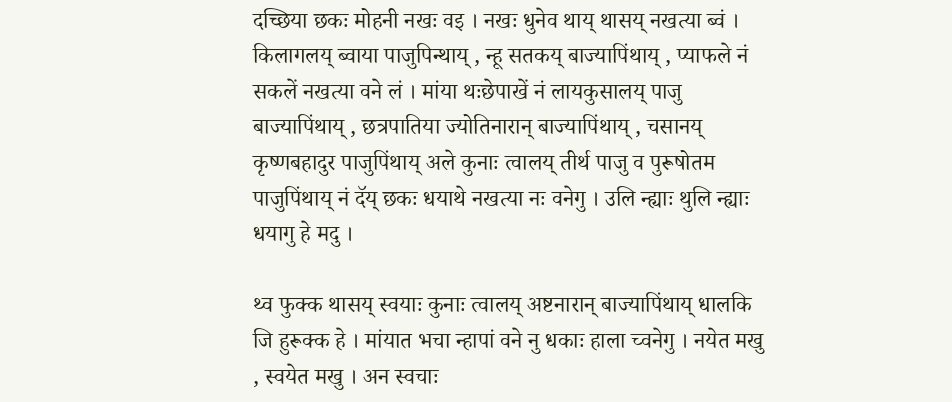दच्छिया छकः मोहनी नखः वइ । नखः धुनेव थाय् थासय् नखत्या ब्वं । किलागलय् ब्वाया पाजुपिन्थाय् , न्हू सतकय् बाज्यापिंथाय् , प्याफले नं सकलें नखत्या वने लं । मांया थःछेपाखें नं लायकुसालय् पाजु बाज्यापिंथाय् , छत्रपातिया ज्योतिनारान् बाज्यापिंथाय् , चसानय् कृष्णबहादुर पाजुपिंथाय् अले कुनाः त्वालय् तीर्थ पाजु व पुरूषोतम पाजुपिंथाय् नं दॅय् छकः धयाथे नखत्या नः वनेगु । उलि न्ह्याः थुलि न्ह्याः धयागु हे मदु ।

थ्व फुक्क थासय् स्वयाः कुनाः त्वालय् अष्टनारान् बाज्यापिंथाय् धालकि जि हुरूक्क हे । मांयात भचा न्हापां वने नु धकाः हाला च्वनेगु । नयेत मखु , स्वयेत मखु । अन स्वचाः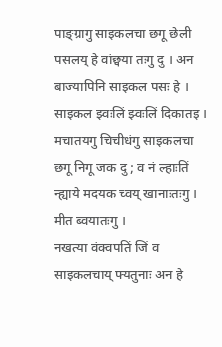पाङ्ग्रागु साइकलचा छगू छेली पसलय् हे वांछ्वया तःगु दु । अन बाज्यापिनि साइकल पसः हे । साइकल झ्वःलिं झ्वःलिं दिकातइ । मचातयगु चिचीधंगु साइकलचा छगू निगू जक दु ; व नं ल्हाःतिं न्ह्याये मदयक च्वय् खानाःतःगु । मीत ब्वयातःगु ।
नखत्या वंक्वपतिं जिं व साइकलचाय् फ्यतुनाः अन हे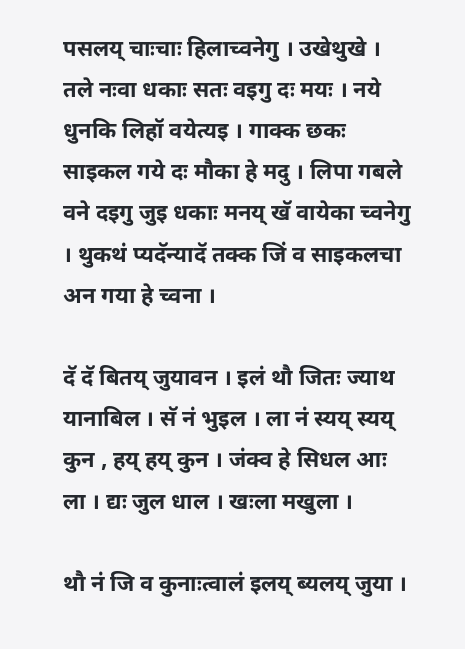पसलय् चाःचाः हिलाच्वनेगु । उखेथुखे । तले नःवा धकाः सतः वइगु दः मयः । नये धुनकि लिहॉ वयेत्यइ । गाक्क छकः साइकल गये दः मौका हे मदु । लिपा गबले वने दइगु जुइ धकाः मनय् खॅ वायेका च्वनेगु । थुकथं प्यदॅन्यादॅ तक्क जिं व साइकलचा अन गया हे च्वना ।

दॅ दॅ बितय् जुयावन । इलं थौ जितः ज्याथ यानाबिल । सॅ नं भुइल । ला नं स्यय् स्यय् कुन , हय् हय् कुन । जंक्व हे सिधल आः ला । द्यः जुल धाल । खःला मखुला ।

थौ नं जि व कुनाःत्वालं इलय् ब्यलय् जुया ।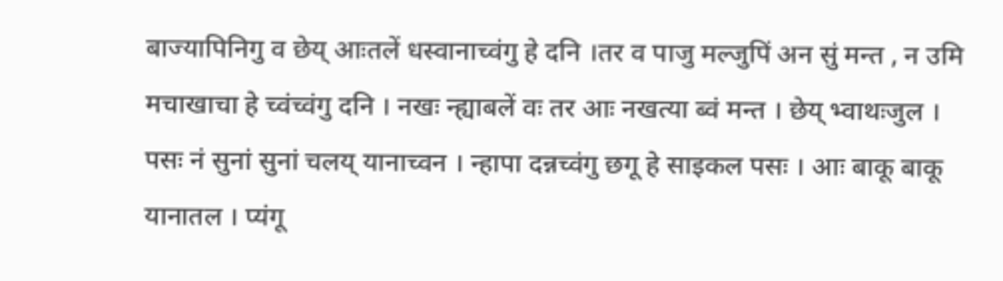बाज्यापिनिगु व छेय् आःतलें धस्वानाच्वंगु हे दनि ।तर व पाजु मल्जुपिं अन सुं मन्त , न उमि मचाखाचा हे च्वंच्वंगु दनि । नखः न्ह्याबलें वः तर आः नखत्या ब्वं मन्त । छेय् भ्वाथःजुल । पसः नं सुनां सुनां चलय् यानाच्वन । न्हापा दन्नच्वंगु छगू हे साइकल पसः । आः बाकू बाकू यानातल । प्यंगू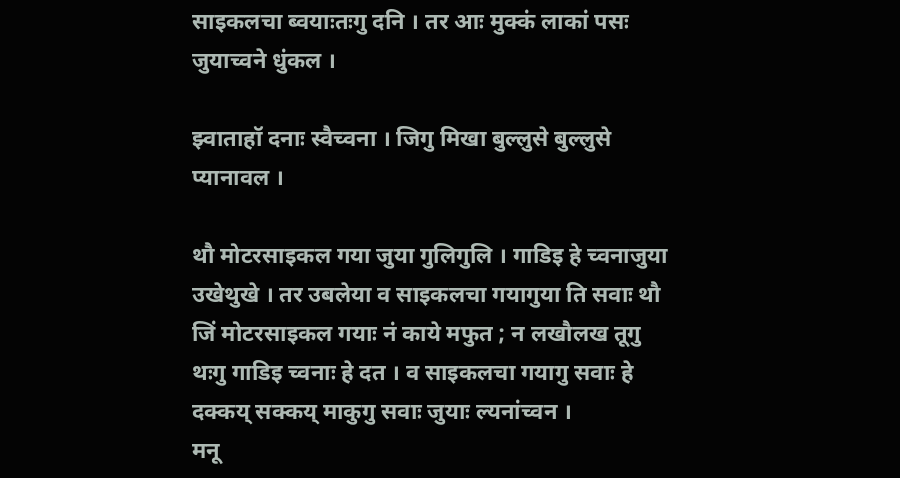साइकलचा ब्वयाःतःगु दनि । तर आः मुक्कं लाकां पसः जुयाच्वने धुंकल ।

झ्वाताहॉ दनाः स्वैच्वना । जिगु मिखा बुल्लुसे बुल्लुसे प्यानावल ।

थौ मोटरसाइकल गया जुया गुलिगुलि । गाडिइ हे च्वनाजुया उखेथुखे । तर उबलेया व साइकलचा गयागुया ति सवाः थौ जिं मोटरसाइकल गयाः नं काये मफुत ; न लखौलख तूगु थःगु गाडिइ च्वनाः हे दत । व साइकलचा गयागु सवाः हे दक्कय् सक्कय् माकुगु सवाः जुयाः ल्यनांच्वन ।
मनू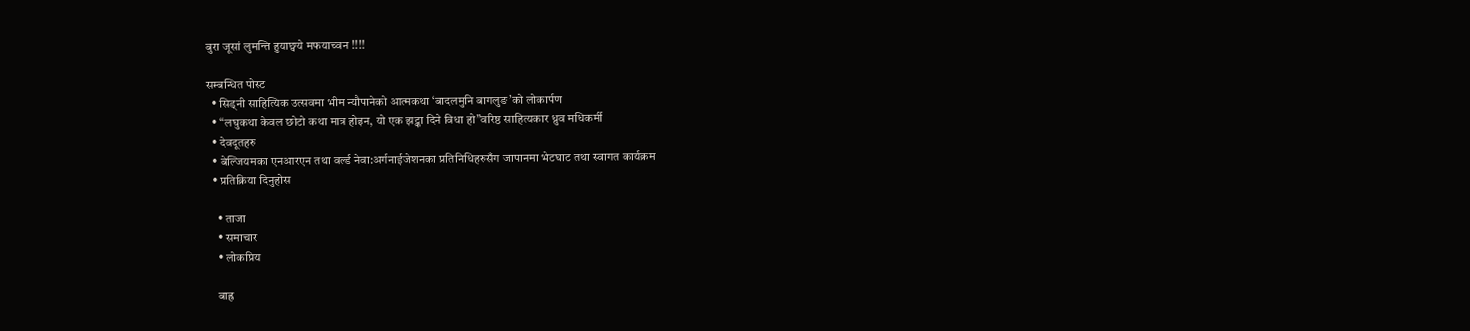बुरा जूसां लुमन्ति हुयाछ्वये मफयाच्वन !!!!

सम्बन्धित पोस्ट
  • सिड्नी साहित्यिक उत्सवमा भीम न्यौपानेको आत्मकथा ‘बादलमुनि बागलुङ’को लोकार्पण
  • “लघुकथा केवल छोटो कथा मात्र होइन, यो एक झट्का दिने विधा हो”वरिष्ठ साहित्यकार ध्रुव मधिकर्मी
  • देवदूतहरु
  • बेल्जियमका एनआरएन तथा वर्ल्ड नेवा:अर्गनाईजेशनका प्रतिनिधिहरुसँग जापानमा भेटघाट तथा स्वागत कार्यक्रम
  • प्रतिक्रिया दिनुहोस

    • ताजा
    • समाचार
    • लोकप्रिय

    बाह्र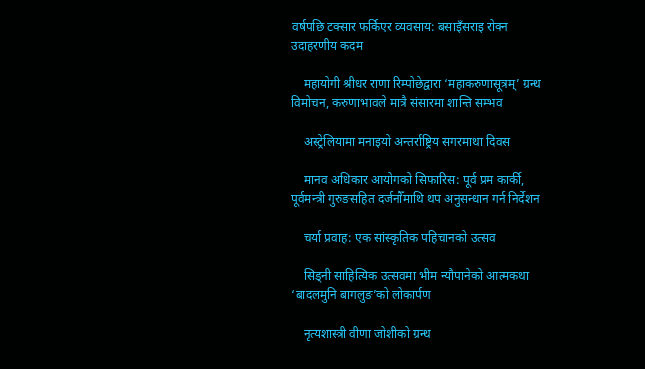वर्षपछि टक्सार फर्किएर व्यवसाय: बसाइँसराइ रोक्न उदाहरणीय कदम

    महायोगी श्रीधर राणा रिम्पोछेद्वारा ‘महाकरुणासूत्रम्’ ग्रन्थ विमोचन, करुणाभावले मात्रै संसारमा शान्ति सम्भव

    अस्ट्रेलियामा मनाइयो अन्तर्राष्ट्रिय सगरमाथा दिवस

    मानव अधिकार आयोगको सिफारिस: पूर्व प्रम कार्की, पूर्वमन्त्री गुरुङसहित दर्जनौँमाथि थप अनुसन्धान गर्न निर्देशन

    चर्या प्रवाह: एक सांस्कृतिक पहिचानको उत्सव

    सिड्नी साहित्यिक उत्सवमा भीम न्यौपानेको आत्मकथा ‘बादलमुनि बागलुङ’को लोकार्पण

    नृत्यशास्त्री वीणा जोशीको ग्रन्थ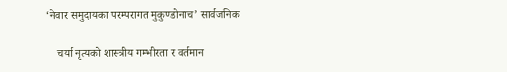‘नेवार समुदायका परम्परागत मुकुण्डोनाच’ सार्वजनिक

    चर्या नृत्यको शास्त्रीय गम्भीरता र वर्तमान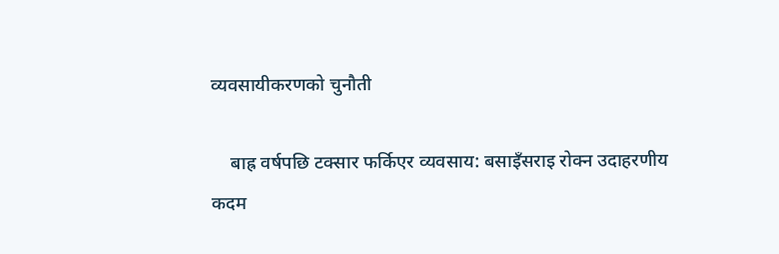व्यवसायीकरणको चुनौती

    बाह्र वर्षपछि टक्सार फर्किएर व्यवसाय: बसाइँसराइ रोक्न उदाहरणीय कदम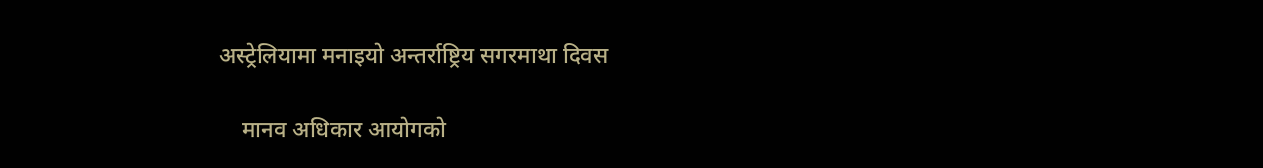अस्ट्रेलियामा मनाइयो अन्तर्राष्ट्रिय सगरमाथा दिवस

    मानव अधिकार आयोगको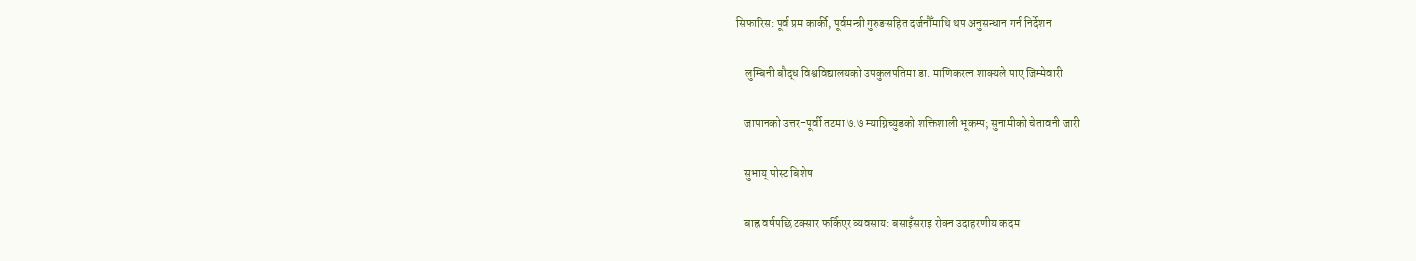सिफारिस: पूर्व प्रम कार्की, पूर्वमन्त्री गुरुङसहित दर्जनौँमाथि थप अनुसन्धान गर्न निर्देशन

    लुम्बिनी बौद्ध विश्वविद्यालयको उपकुलपतिमा डा. माणिकरत्न शाक्यले पाए जिम्मेवारी

    जापानको उत्तर-पूर्वी तटमा ७.७ म्याग्निच्युडको शक्तिशाली भूकम्प; सुनामीको चेतावनी जारी

    सुभाय् पोस्ट बिशेष

    बाह्र वर्षपछि टक्सार फर्किएर व्यवसाय: बसाइँसराइ रोक्न उदाहरणीय कदम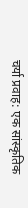चर्या प्रवाह: एक सांस्कृतिक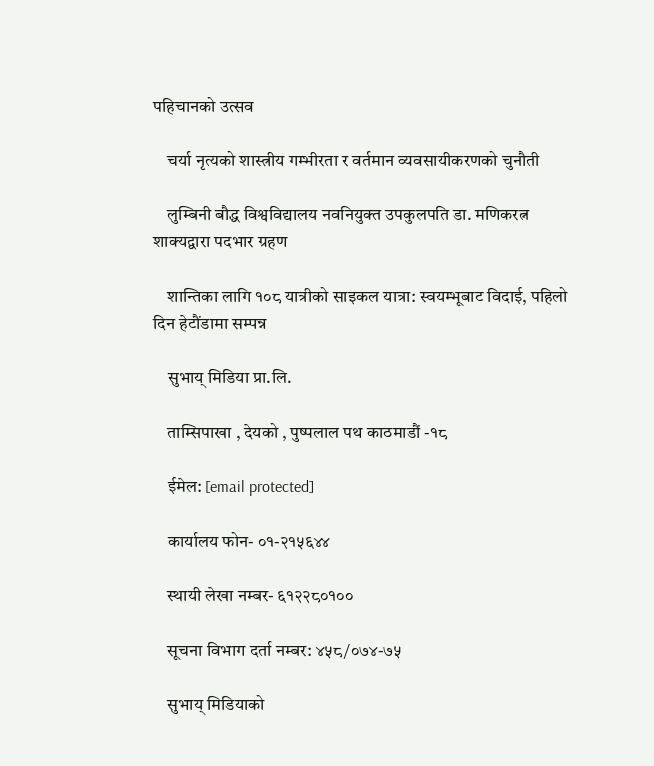पहिचानको उत्सव

    चर्या नृत्यको शास्त्रीय गम्भीरता र वर्तमान व्यवसायीकरणको चुनौती

    लुम्बिनी बौद्ध विश्वविद्यालय नवनियुक्त उपकुलपति डा. मणिकरत्न शाक्यद्वारा पदभार ग्रहण

    शान्तिका लागि १०८ यात्रीको साइकल यात्रा: स्वयम्भूबाट विदाई, पहिलो दिन हेटौंडामा सम्पन्न

    सुभाय् मिडिया प्रा.लि.

    ताम्सिपाखा , देयको , पुष्पलाल पथ काठमाडौं -१८

    ईमेल: [email protected]

    कार्यालय फोन- ०१-२१५६४४

    स्थायी लेखा नम्बर- ६१२२८०१००

    सूचना विभाग दर्ता नम्बर: ४५८/०७४-७५

    सुभाय् मिडियाको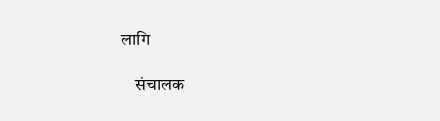लागि

    संचालक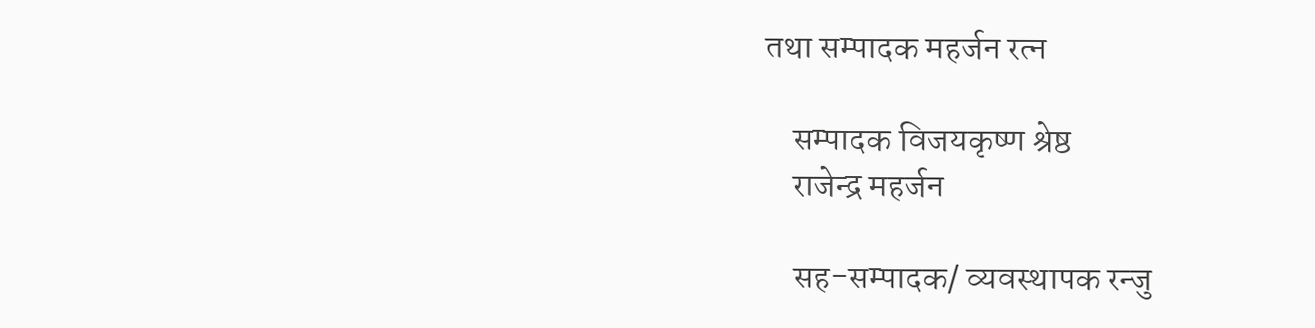तथा सम्पादक महर्जन रत्न

    सम्पादक विजयकृष्ण श्रेष्ठ
    राजेन्द्र महर्जन

    सह-सम्पादक/ व्यवस्थापक रन्जु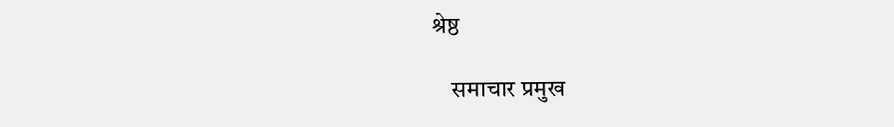श्रेष्ठ

    समाचार प्रमुख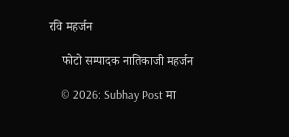रवि महर्जन

    फोटो सम्पादक नातिकाजी महर्जन

    © 2026: Subhay Post मा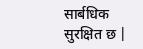सार्बधिक सुरक्षित छ |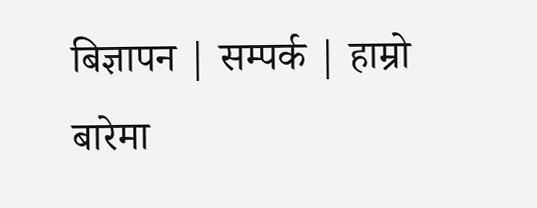बिज्ञापन | सम्पर्क | हाम्रो बारेमा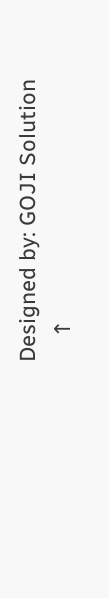Designed by: GOJI Solution
    ↑